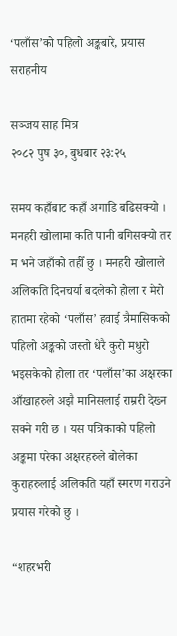‘पलाँस’को पहिलो अङ्कबारे, प्रयास सराहनीय

सञ्जय साह मित्र
२०८२ पुष ३०, बुधबार २३:२५

समय कहाँबाट कहाँ अगाडि बढिसक्यो । मनहरी खोलामा कति पानी बगिसक्यो तर म भने जहाँको तहीँ छु । मनहरी खोलाले अलिकति दिनचर्या बदलेको होला र मेरो हातमा रहेको ‘पलाँस’ हवाई त्रैमासिकको पहिलो अङ्कको जस्तो धेरै कुरो मधुरो भइसकेको होला तर ‘पलाँस’का अक्षरका आँखाहरुले अझै मानिसलाई राम्ररी देख्न सक्ने गरी छ । यस पत्रिकाको पहिलो अङ्कमा परेका अक्षरहरुले बोलेका कुराहरुलाई अलिकति यहाँ स्मरण गराउने प्रयास गरेको छु ।

“शहरभरी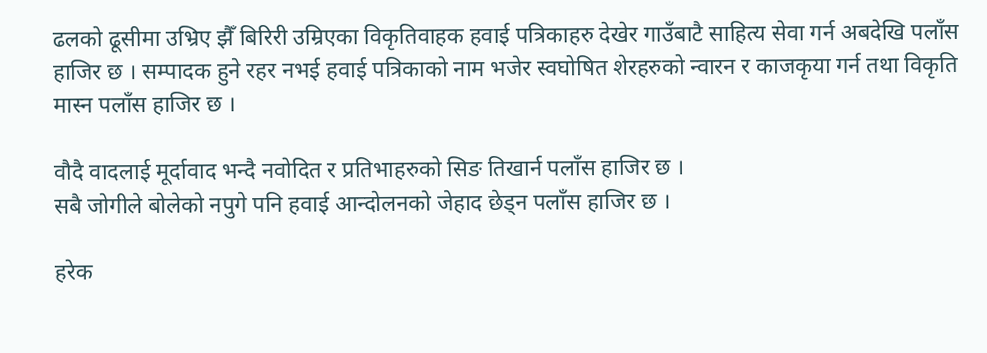ढलको ढूसीमा उभ्रिए झैँ बिरिरी उम्रिएका विकृतिवाहक हवाई पत्रिकाहरु देखेर गाउँबाटै साहित्य सेवा गर्न अबदेखि पलाँस हाजिर छ । सम्पादक हुने रहर नभई हवाई पत्रिकाको नाम भजेर स्वघोषित शेरहरुको न्वारन र काजकृया गर्न तथा विकृति मास्न पलाँस हाजिर छ ।

वौदै वादलाई मूर्दावाद भन्दै नवोदित र प्रतिभाहरुको सिङ तिखार्न पलाँस हाजिर छ ।
सबै जोगीले बोलेको नपुगे पनि हवाई आन्दोलनको जेहाद छेड्न पलाँस हाजिर छ ।

हरेक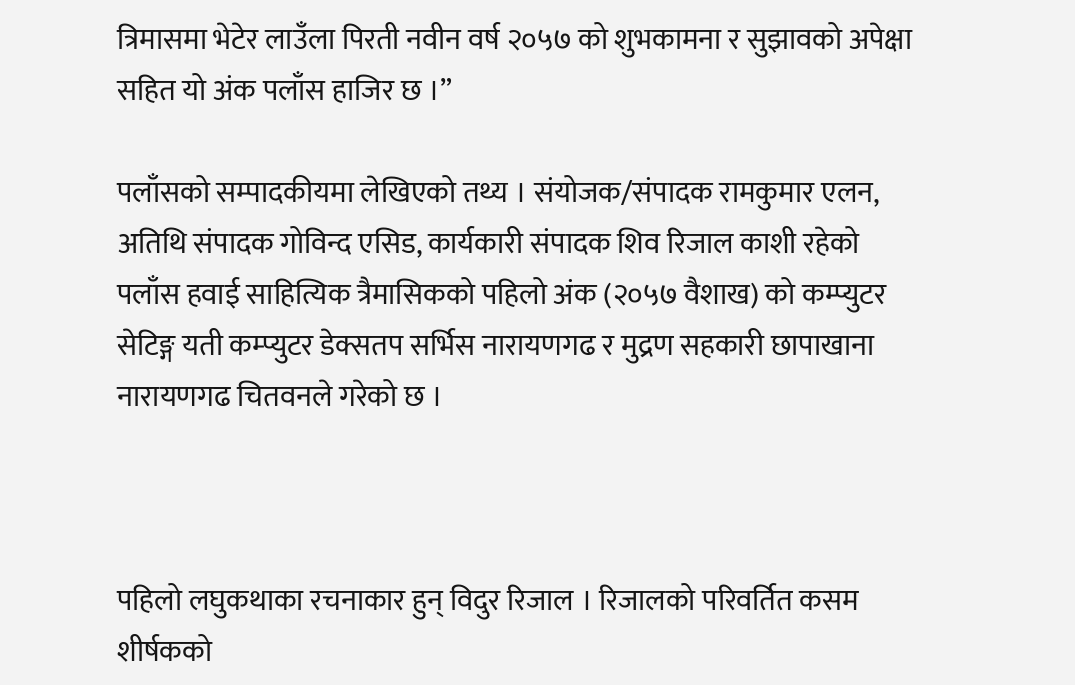त्रिमासमा भेटेर लाउँला पिरती नवीन वर्ष २०५७ को शुभकामना र सुझावको अपेक्षा सहित यो अंक पलाँस हाजिर छ ।”

पलाँसको सम्पादकीयमा लेखिएको तथ्य । संयोजक/संपादक रामकुमार एलन, अतिथि संपादक गोविन्द एसिड, कार्यकारी संपादक शिव रिजाल काशी रहेको पलाँस हवाई साहित्यिक त्रैमासिकको पहिलो अंक (२०५७ वैशाख) को कम्प्युटर सेटिङ्ग यती कम्प्युटर डेक्सतप सर्भिस नारायणगढ र मुद्रण सहकारी छापाखाना नारायणगढ चितवनले गरेको छ ।



पहिलो लघुकथाका रचनाकार हुन् विदुर रिजाल । रिजालको परिवर्तित कसम शीर्षकको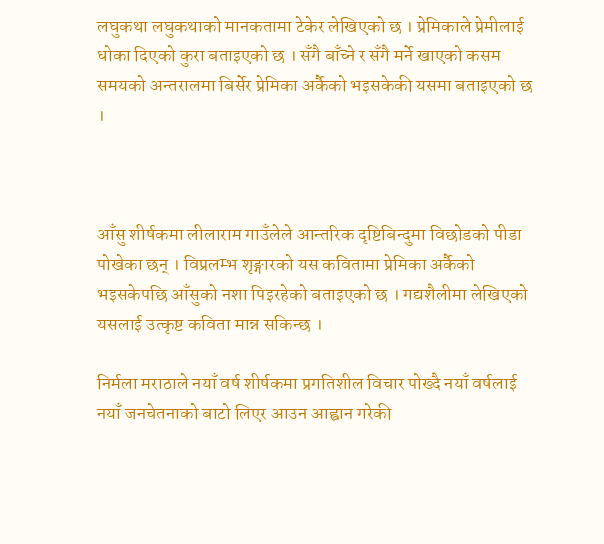लघुकथा लघुकथाको मानकतामा टेकेर लेखिएको छ । प्रेमिकाले प्रेमीलाई धोका दिएको कुरा बताइएको छ । सँगै बाँच्ने र सँगै मर्ने खाएको कसम समयको अन्तरालमा बिर्सेर प्रेमिका अर्कैको भइसकेकी यसमा बताइएको छ ।



आँसु शीर्षकमा लीलाराम गाउँलेले आन्तरिक दृष्टिबिन्दुमा विछोडको पीडा पोखेका छन् । विप्रलम्भ शृङ्गारको यस कवितामा प्रेमिका अर्कैको भइसकेपछि आँसुको नशा पिइरहेको बताइएको छ । गद्यशैलीमा लेखिएको यसलाई उत्कृष्ट कविता मान्न सकिन्छ ।

निर्मला मराठाले नयाँ वर्ष शीर्षकमा प्रगतिशील विचार पोख्दै नयाँ वर्षलाई नयाँ जनचेतनाको बाटो लिएर आउन आह्वान गरेकी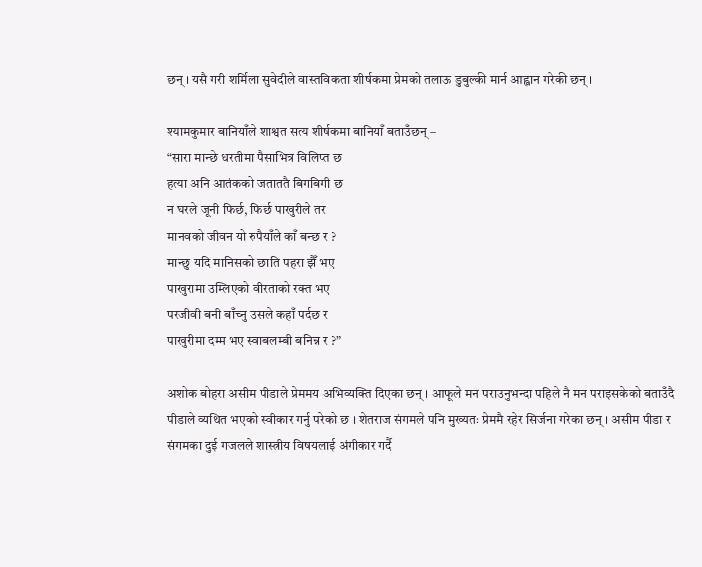छन् । यसै गरी शर्मिला सुवेदीले वास्तविकता शीर्षकमा प्रेमको तलाऊ डुबुल्की मार्न आह्वान गरेकी छन् ।

श्यामकुमार बानियाँले शाश्वत सत्य शीर्षकमा बानियाँ बताउँछन् –
“सारा मान्छे धरतीमा पैसाभित्र विलिप्त छ
हत्या अनि आतंकको जताततै बिगबिगी छ
न घरले जूनी फिर्छ, फिर्छ पाखुरीले तर
मानवको जीवन यो रुपैयाँले काँ बन्छ र ?
मान्छु यदि मानिसको छाति पहरा झैँ भए
पाखुरामा उम्लिएको वीरताको रक्त भए
परजीवी बनी बाँच्नु उसले कहाँ पर्दछ र
पाखुरीमा दम्म भए स्वाबलम्बी बनिन्न र ?”

अशोक बोहरा असीम पीडाले प्रेममय अभिव्यक्ति दिएका छन् । आफूले मन पराउनुभन्दा पहिले नै मन पराइसकेको बताउँदै पीडाले व्यथित भएको स्वीकार गर्नु परेको छ । शेतराज संगमले पनि मुख्यतः प्रेममै रहेर सिर्जना गरेका छन् । असीम पीडा र संगमका दुई गजलले शास्त्रीय विषयलाई अंगीकार गर्दै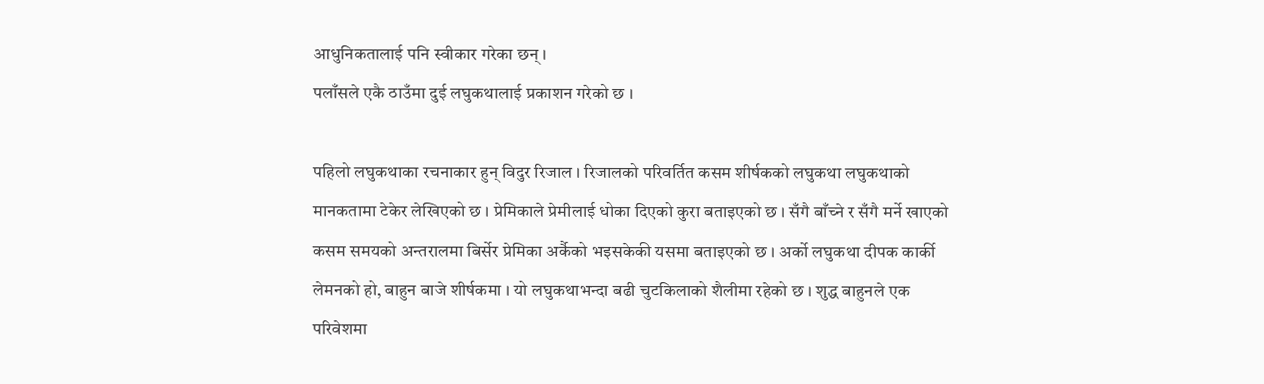आधुनिकतालाई पनि स्वीकार गरेका छन् ।
पलाँसले एकै ठाउँमा दुई लघुकथालाई प्रकाशन गरेको छ ।

पहिलो लघुकथाका रचनाकार हुन् विदुर रिजाल । रिजालको परिवर्तित कसम शीर्षकको लघुकथा लघुकथाको मानकतामा टेकेर लेखिएको छ । प्रेमिकाले प्रेमीलाई धोका दिएको कुरा बताइएको छ । सँगै बाँच्ने र सँगै मर्ने खाएको कसम समयको अन्तरालमा बिर्सेर प्रेमिका अर्कैको भइसकेकी यसमा बताइएको छ । अर्को लघुकथा दीपक कार्की लेमनको हो, बाहुन बाजे शीर्षकमा । यो लघुकथाभन्दा बढी चुटकिलाको शैलीमा रहेको छ । शुद्ध बाहुनले एक परिवेशमा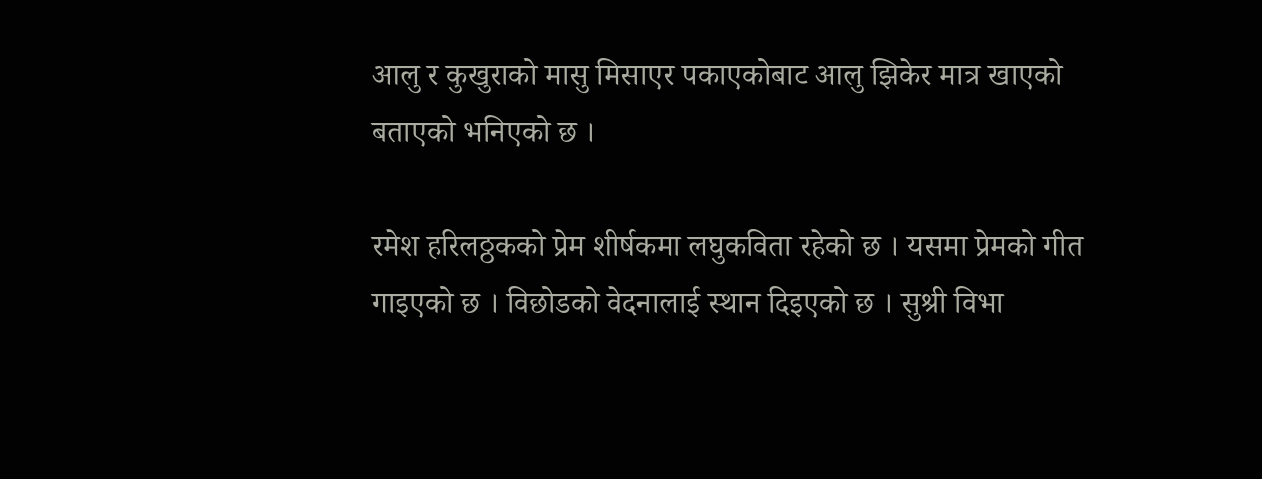आलु र कुखुराको मासु मिसाएर पकाएकोबाट आलु झिकेर मात्र खाएको बताएको भनिएको छ ।

रमेश हरिलठ्ठकको प्रेम शीर्षकमा लघुकविता रहेको छ । यसमा प्रेमको गीत गाइएको छ । विछोडको वेदनालाई स्थान दिइएको छ । सुश्री विभा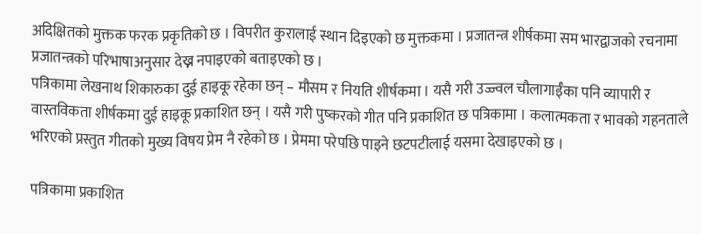अदिक्षितको मुक्तक फरक प्रकृतिको छ । विपरीत कुरालाई स्थान दिइएको छ मुक्तकमा । प्रजातन्त्र शीर्षकमा सम भारद्वाजको रचनामा प्रजातन्त्रको परिभाषाअनुसार देख्न नपाइएको बताइएको छ ।
पत्रिकामा लेखनाथ शिकारुका दुई हाइकू रहेका छन् – मौसम र नियति शीर्षकमा । यसै गरी उज्ज्वल चौलागाईँका पनि व्यापारी र वास्तविकता शीर्षकमा दुई हाइकू प्रकाशित छन् । यसै गरी पुष्करको गीत पनि प्रकाशित छ पत्रिकामा । कलात्मकता र भावको गहनताले भरिएको प्रस्तुत गीतको मुख्य विषय प्रेम नै रहेको छ । प्रेममा परेपछि पाइने छटपटीलाई यसमा देखाइएको छ ।

पत्रिकामा प्रकाशित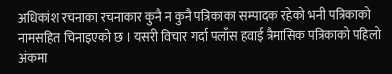अधिकांश रचनाका रचनाकार कुनै न कुनै पत्रिकाका सम्पादक रहेको भनी पत्रिकाको नामसहित चिनाइएको छ । यसरी विचार गर्दा पलाँस हवाई त्रैमासिक पत्रिकाको पहिलो अंकमा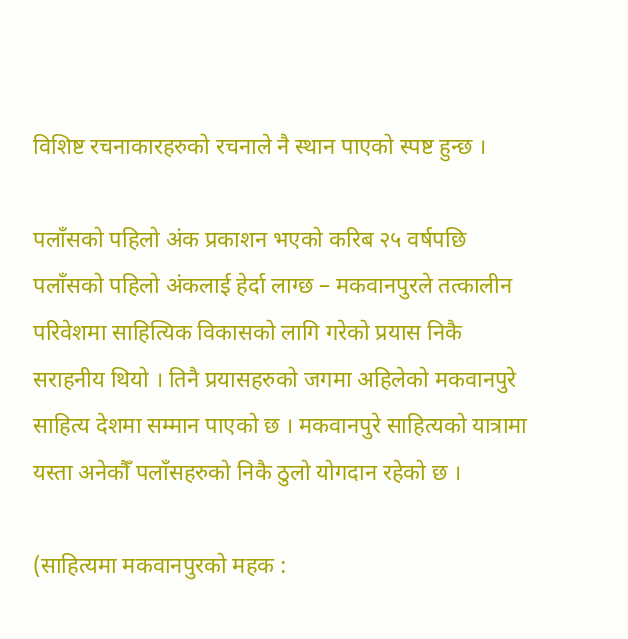विशिष्ट रचनाकारहरुको रचनाले नै स्थान पाएको स्पष्ट हुन्छ ।

पलाँसको पहिलो अंक प्रकाशन भएको करिब २५ वर्षपछि पलाँसको पहिलो अंकलाई हेर्दा लाग्छ – मकवानपुरले तत्कालीन परिवेशमा साहित्यिक विकासको लागि गरेको प्रयास निकै सराहनीय थियो । तिनै प्रयासहरुको जगमा अहिलेको मकवानपुरे साहित्य देशमा सम्मान पाएको छ । मकवानपुरे साहित्यको यात्रामा यस्ता अनेकौँ पलाँसहरुको निकै ठुलो योगदान रहेको छ ।

(साहित्यमा मकवानपुरको महक :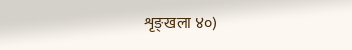शृङ्खला ४०)